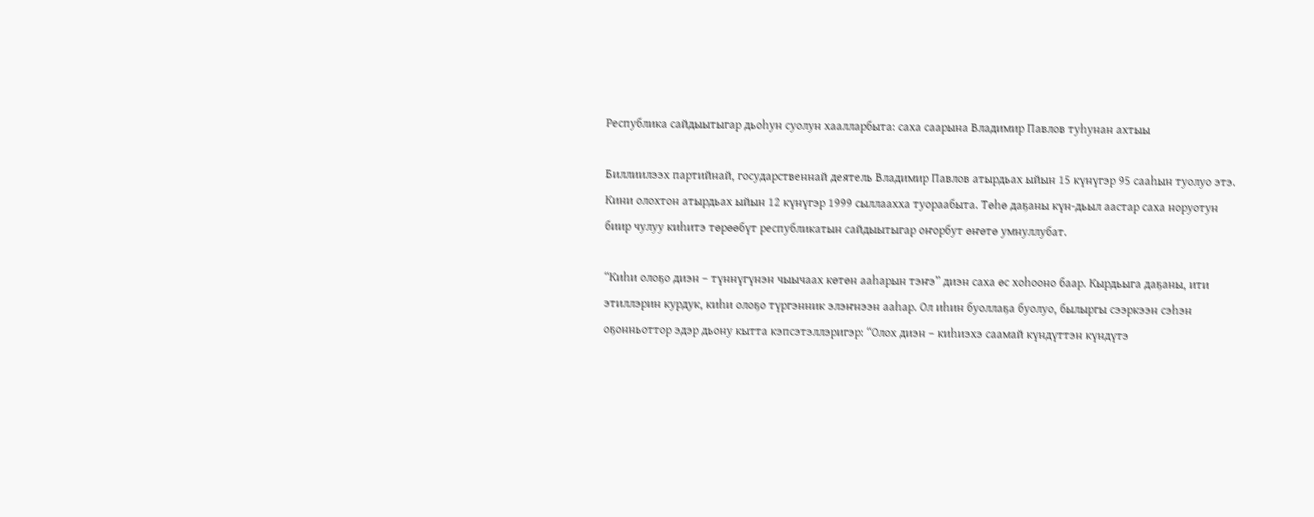Республика сайдыытыгар дьоһун суолун хаалларбыта: саха саарына Владимир Павлов туһунан ахтыы

Биллиилээх партийнай, государственнай деятель Владимир Павлов атырдьах ыйын 15 күнүгэр 95 сааһын туолуо этэ. Кини олохтон атырдьах ыйын 12 күнүгэр 1999 сыллаахха туораабыта. Төһө даҕаны күн-дьыл аастар саха норуотун биир чулуу киһитэ төрөөбүт республикатын сайдыытыгар оҥорбут өҥөтө умнуллубат.

“Киһи олоҕо диэн – түннүгүнэн чыычаах көтөн ааһарын тэҥэ” диэн саха өс хоһооно баар. Кырдьыга даҕаны, ити этиллэрин курдук, киһи олоҕо түргэнник элэҥнээн ааһар. Ол иһин буоллаҕа буолуо, былыргы сээркээн сэһэн оҕонньоттор эдэр дьону кытта кэпсэтэллэригэр: “Олох диэн – киһиэхэ саамай күндүттэн күндүтэ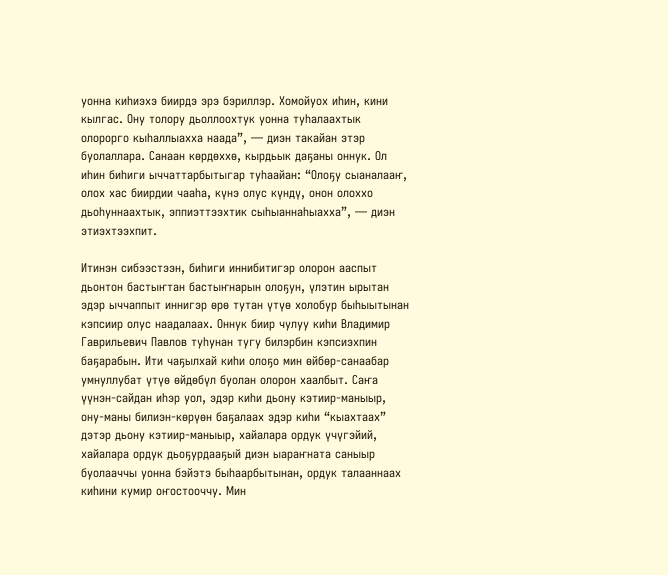уонна киһиэхэ биирдэ эрэ бэриллэр. Хомойуох иһин, кини кылгас. Ону толору дьоллоохтук уонна туһалаахтык олорорго кыһаллыахха наада”, — диэн такайан этэр буолаллара. Санаан көрдөххө, кырдьык даҕаны оннук. Ол иһин биһиги ыччаттарбытыгар туһаайан: “Олоҕу сыаналааҥ, олох хас биирдии чааһа, күнэ олус күндү, онон олоххо дьоһуннаахтык, эппиэттээхтик сыһыаннаһыахха”, — диэн этиэхтээхпит.

Итинэн сибээстээн, биһиги иннибитигэр олорон ааспыт дьонтон бастыҥтан бастыҥнарын олоҕун, үлэтин ырытан эдэр ыччаппыт иннигэр өрө тутан үтүө холобур быһыытынан кэпсиир олус наадалаах. Оннук биир чулуу киһи Владимир Гаврильевич Павлов туһунан тугу билэрбин кэпсиэхпин баҕарабын. Ити чаҕылхай киһи олоҕо мин өйбөр-санаабар умнуллубат үтүө өйдөбүл буолан олорон хаалбыт. Саҥа үүнэн-сайдан иһэр уол, эдэр киһи дьону кэтиир-маныыр, ону-маны билиэн-көрүөн баҕалаах эдэр киһи “кыахтаах” дэтэр дьону кэтиир-маныыр, хайалара ордук үчүгэйий, хайалара ордук дьоҕурдааҕый диэн ыараҥната саныыр буолааччы уонна бэйэтэ быһаарбытынан, ордук талааннаах киһини кумир оҥостооччу. Мин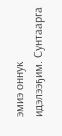эмиэ оннук идэлээҕим. Сунтаарга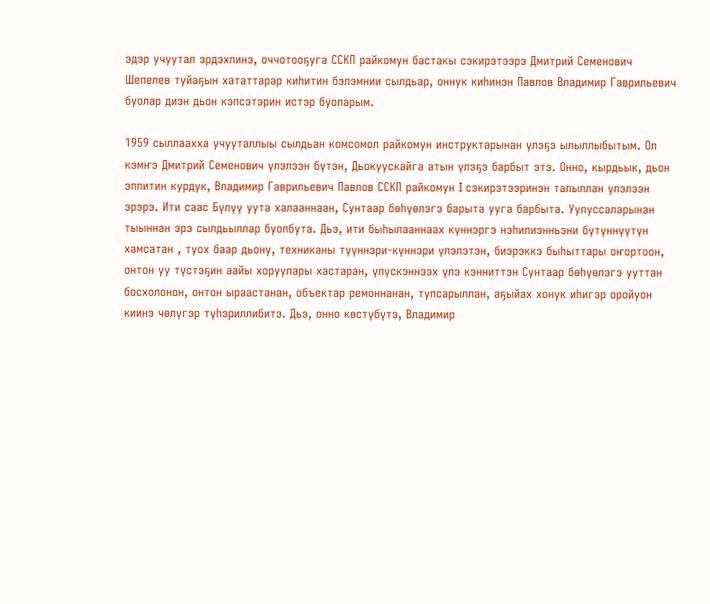эдэр учуутал эрдэхпинэ, оччотооҕуга ССКП райкомун бастакы сэкирэтээрэ Дмитрий Семенович Шепелев туйаҕын хататтарар киһитин бэлэмнии сылдьар, оннук киһинэн Павлов Владимир Гаврильевич буолар диэн дьон кэпсэтэрин истэр буоларым.

1959 сыллаахха учууталлыы сылдьан комсомол райкомун инструктарынан үлэҕэ ылыллыбытым. Ол кэмҥэ Дмитрий Семенович үлэлээн бүтэн, Дьокуускайга атын үлэҕэ барбыт этэ. Онно, кырдьык, дьон эппитин курдук, Владимир Гаврильевич Павлов ССКП райкомун I сэкирэтээринэн талыллан үлэлээн эрэрэ. Ити саас Бүлүү уута халааннаан, Сунтаар бөһүөлэгэ барыта ууга барбыта. Уулуссаларынан тыыннан эрэ сылдьыллар буолбута. Дьэ, ити быһылааннаах күннэргэ нэһилиэнньэни бүтүннүүтүн хамсатан , туох баар дьону, техниканы түүннэри-күннэри үлэлэтэн, биэрэккэ быһыттары оҥортоон, онтон уу түстэҕин аайы хоруулары хастаран, үлүскэннээх үлэ кэнниттэн Сунтаар бөһүөлэгэ ууттан босхолонон, онтон ыраастанан, объектар ремоннанан, тупсарыллан, аҕыйах хонук иһигэр оройуон киинэ чөлүгэр түһэриллибитэ. Дьэ, онно көстүбүтэ, Владимир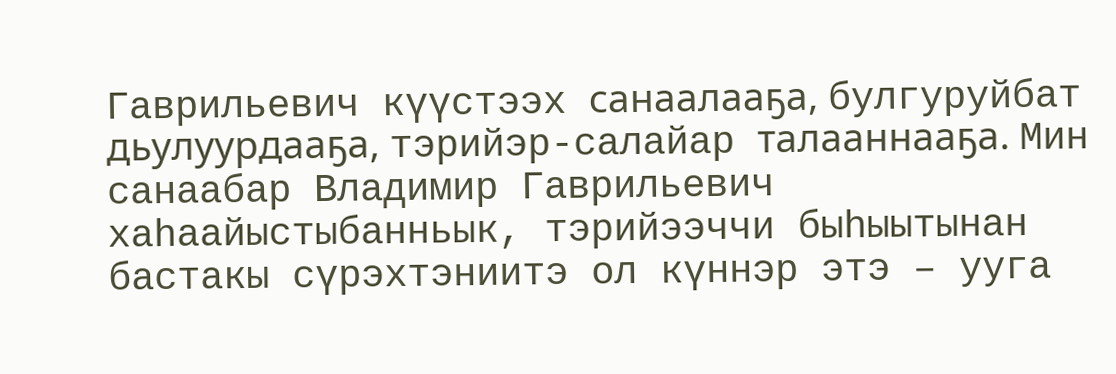Гаврильевич күүстээх санаалааҕа, булгуруйбат дьулуурдааҕа, тэрийэр-салайар талааннааҕа. Мин санаабар Владимир Гаврильевич хаһаайыстыбанньык, тэрийээччи быһыытынан бастакы сүрэхтэниитэ ол күннэр этэ – ууга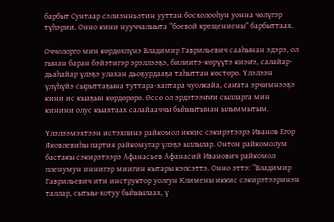барбыт Сунтаар сэлиэнньэтин ууттан босхолооһун уонна чөлүгэр түһэрии. Онно кини нууччалыыта “боевой крещениены” барбыттаах.

Оччолорго мин көрдөхпүнэ Владимир Гаврильевич сааһынан эдэрэ, ол гынан баран бэйэтигэр эрэллээҕэ, билиитэ-көрүүтэ киэҥэ, салайар-дьаһайар үлэҕэ улахан дьоҕурдааҕа таһыттан көстөрө. Үлэлээн үлүһүйэ сырыттаҕына туттара-хаптара чуолкайа, саҥата эрчимнээҕэ кини ис кыаҕын көрдөрөрө. Өссө ол эрдэтээҥҥи сылларга мин кинини олус кыахтаах салайааччы быһыытынан ылыммытым.

Үлэлээмэхтээн истэхпинэ райкомол иккис сэкирэтээрэ Иванов Егор Яковлевиһы партия райкомугар үлэҕэ ыллылар. Онтон райкомолум бастакы сэкирэтээрэ Афанасьев Афанасий Иванович райкомол пленумун иннигэр миигин кытары кэпсэттэ. Онно эттэ: “Владимир Гаврильевич ити инструктор уолгун Климены иккис сэкирэтээринэн таллар, сытыы-хотуу быһыылаах, ү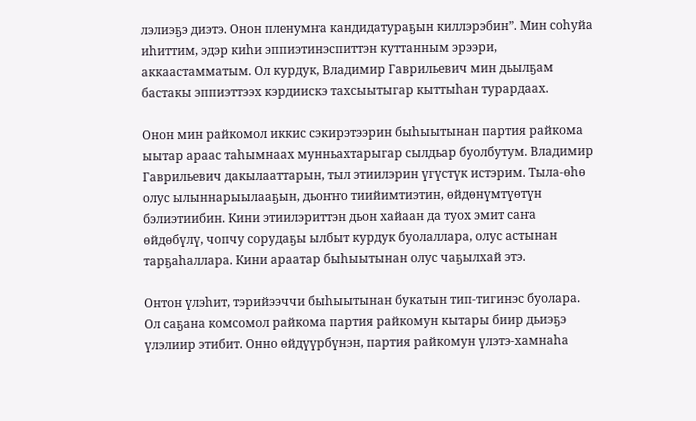лэлиэҕэ диэтэ. Онон пленумҥа кандидатураҕын киллэрэбин”. Мин соһуйа иһиттим, эдэр киһи эппиэтинэспиттэн куттанным эрээри, аккаастамматым. Ол курдук, Владимир Гаврильевич мин дьылҕам бастакы эппиэттээх кэрдиискэ тахсыытыгар кыттыһан турардаах.

Онон мин райкомол иккис сэкирэтээрин быһыытынан партия райкома ыытар араас таһымнаах мунньахтарыгар сылдьар буолбутум. Владимир Гаврильевич дакылааттарын, тыл этиилэрин үгүстүк истэрим. Тыла-өһө олус ылыннарыылааҕын, дьоҥҥо тиийимтиэтин, өйдөнүмтүөтүн бэлиэтиибин. Кини этиилэриттэн дьон хайаан да туох эмит саҥа өйдөбүлү, чопчу сорудаҕы ылбыт курдук буолаллара, олус астынан тарҕаһаллара. Кини араатар быһыытынан олус чаҕылхай этэ.

Онтон үлэһит, тэрийээччи быһыытынан букатын тип-тигинэс буолара. Ол саҕана комсомол райкома партия райкомун кытары биир дьиэҕэ үлэлиир этибит. Онно өйдүүрбүнэн, партия райкомун үлэтэ-хамнаһа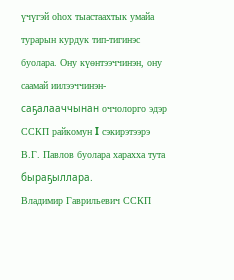үчүгэй оһох тыастаахтык умайа турарын курдук тип-тигинэс буолара. Ону күөнтээччинэн, ону саамай иилээччинэн-саҕалааччынан оччолорго эдэр ССКП райкомун I сэкирэтээрэ В.Г. Павлов буолара харахха тута быраҕыллара.
Владимир Гаврильевич ССКП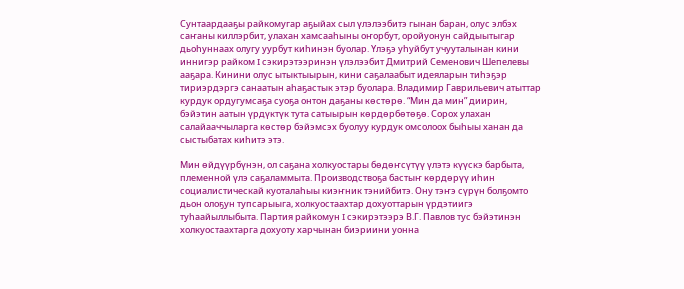Сунтаардааҕы райкомугар аҕыйах сыл үлэлээбитэ гынан баран, олус элбэх саҥаны киллэрбит, улахан хамсааһыны оҥорбут, оройуонун сайдыытыгар дьоһуннаах олугу уурбут киһинэн буолар. Үлэҕэ уһуйбут учууталынан кини иннигэр райком I сэкирэтээринэн үлэлээбит Дмитрий Семенович Шепелевы ааҕара. Кинини олус ытыктыырын, кини саҕалаабыт идеяларын тиһэҕэр тириэрдэргэ санаатын аһаҕастык этэр буолара. Владимир Гаврильевич атыттар курдук ордугумсаҕа суоҕа онтон даҕаны көстөрө. “Мин да мин” диирин, бэйэтин аатын үрдүктүк тута сатыырын көрдөрбөтөҕө. Сорох улахан салайааччыларга көстөр бэйэмсэх буолуу курдук омсолоох быһыы ханан да сыстыбатах киһитэ этэ.

Мин өйдүүрбүнэн, ол саҕана холкуостары бөдөҥсүтүү үлэтэ күүскэ барбыта, племенной үлэ саҕаламмыта. Производствоҕа бастыҥ көрдөрүү иһин социалистическай куоталаһыы киэҥник тэнийбитэ. Ону тэҥэ сүрүн болҕомто дьон олоҕун тупсарыыга, холкуостаахтар дохуоттарын үрдэтиигэ туһаайыллыбыта. Партия райкомун I сэкирэтээрэ В.Г. Павлов тус бэйэтинэн холкуостаахтарга дохуоту харчынан биэриини уонна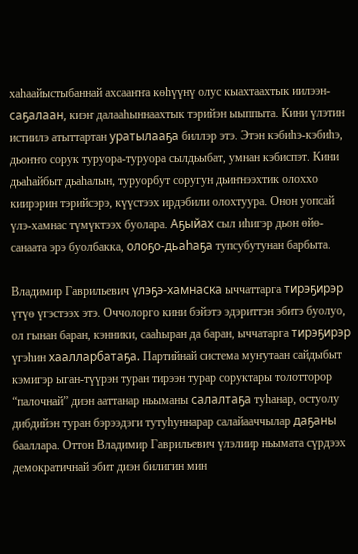хаһаайыстыбаннай ахсааҥҥа көһүүнү олус кыахтаахтык иилээн-саҕалаан, киэҥ далааһыннаахтык тэрийэн ыыппыта. Кини үлэтин истиилэ атыттартан уратылааҕа биллэр этэ. Этэн кэбиһэ-кэбиһэ, дьоҥҥо сорук туруора-туруора сылдьыбат, умнан кэбиспэт. Кини дьаһайбыт дьаһалын, туруорбут соругун дьиҥнээхтик олоххо киирэрин тэрийсэрэ, күүстээх ирдэбили олохтуура. Онон уопсай үлэ-хамнас түмүктээх буолара. Аҕыйах сыл иһигэр дьон өйө-санаата эрэ буолбакка, олоҕо-дьаһаҕа тупсубутунан барбыта.

Владимир Гаврильевич үлэҕэ-хамнаска ыччаттарга тирэҕирэр үтүө үгэстээх этэ. Оччолорго кини бэйэтэ эдэриттэн эбитэ буолуо, ол гынан баран, кэнники, сааһыран да баран, ыччатарга тирэҕирэр үгэһин хаалларбатаҕа. Партийнай система муҥутаан сайдыбыт кэмигэр ыган-түүрэн туран тирээн турар соруктары толотторор “палочнай” диэн ааттанар ньыманы салалтаҕа туһанар, остуолу дибдийэн туран бэрээдэги тутуһуннарар салайааччылар даҕаны бааллара. Оттон Владимир Гаврильевич үлэлиир ньымата сүрдээх демократичнай эбит диэн билигин мин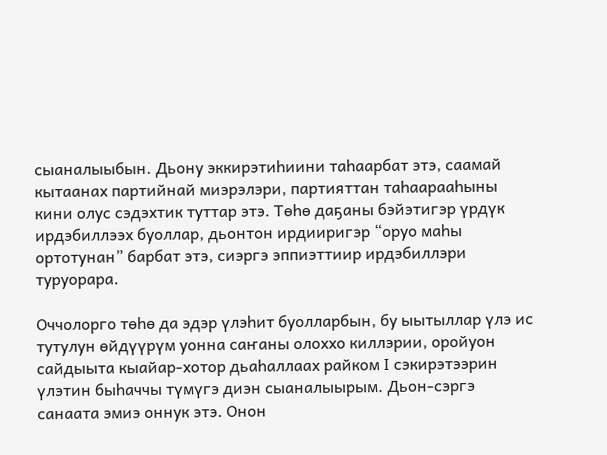сыаналыыбын. Дьону эккирэтиһиини таһаарбат этэ, саамай кытаанах партийнай миэрэлэри, партияттан таһаарааһыны кини олус сэдэхтик туттар этэ. Төһө даҕаны бэйэтигэр үрдүк ирдэбиллээх буоллар, дьонтон ирдииригэр “оруо маһы ортотунан” барбат этэ, сиэргэ эппиэттиир ирдэбиллэри туруорара.

Оччолорго төһө да эдэр үлэһит буолларбын, бу ыытыллар үлэ ис тутулун өйдүүрүм уонна саҥаны олоххо киллэрии, оройуон сайдыыта кыайар-хотор дьаһаллаах райком I сэкирэтээрин үлэтин быһаччы түмүгэ диэн сыаналыырым. Дьон-сэргэ санаата эмиэ оннук этэ. Онон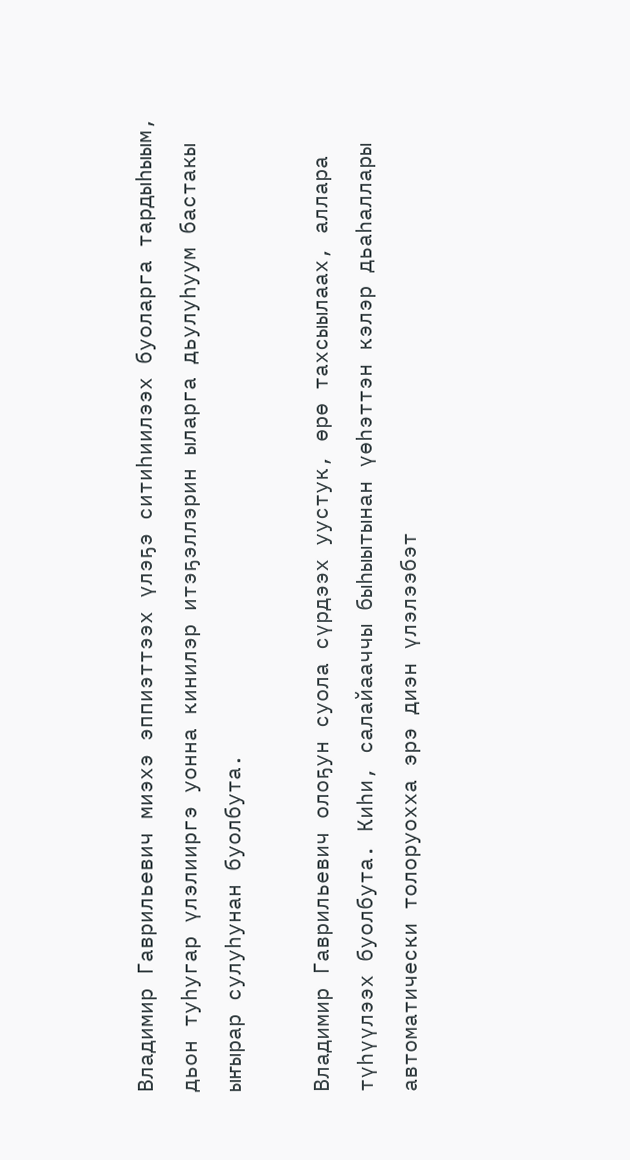Владимир Гаврильевич миэхэ эппиэттээх үлэҕэ ситиһиилээх буоларга тардыһыым, дьон туһугар үлэлииргэ уонна кинилэр итэҕэллэрин ыларга дьулуһуум бастакы ыҥырар сулуһунан буолбута.

Владимир Гаврильевич олоҕун суола сүрдээх уустук, өрө тахсыылаах, аллара түһүүлээх буолбута. Киһи, салайааччы быһыытынан үөһэттэн кэлэр дьаһаллары автоматически толоруохха эрэ диэн үлэлээбэт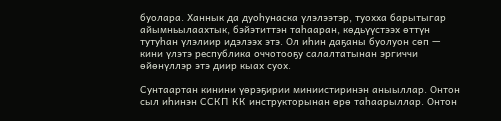буолара. Ханнык да дуоһунаска үлэлээтэр, туохха барытыгар айымньылаахтык, бэйэтиттэн таһааран, көдьүүстээх өттүн тутуһан үлэлиир идэлээх этэ. Ол иһин даҕаны буолуон сөп — кини үлэтэ республика оччотооҕу салалтатынан эргиччи өйөнүллэр этэ диир кыах суох.

Сунтаартан кинини үөрэҕирии миниистиринэн аныыллар. Онтон сыл иһинэн ССКП КК инструкторынан өрө таһаарыллар. Онтон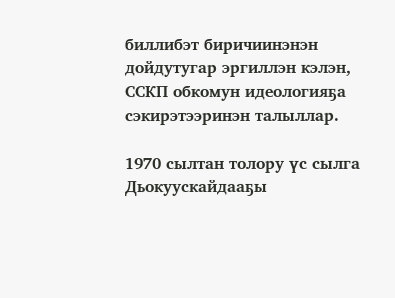биллибэт биричиинэнэн дойдутугар эргиллэн кэлэн, ССКП обкомун идеологияҕа сэкирэтээринэн талыллар.

1970 сылтан толору үс сылга Дьокуускайдааҕы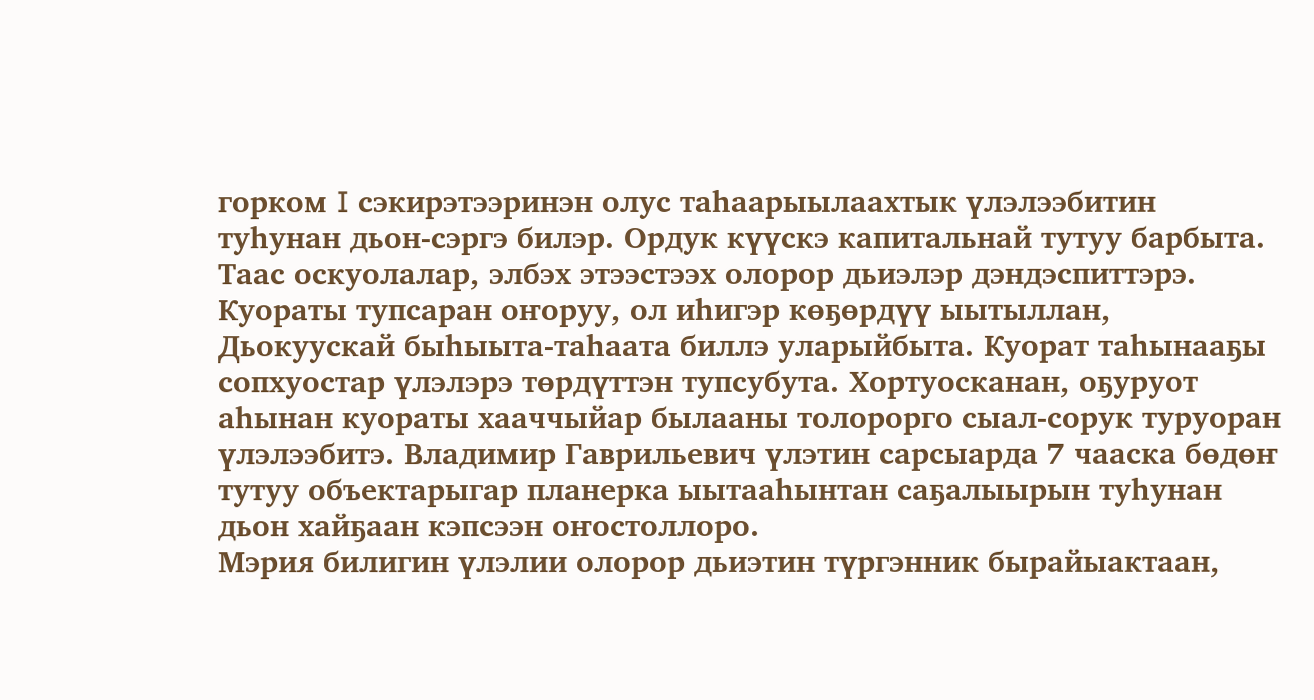горком I сэкирэтээринэн олус таһаарыылаахтык үлэлээбитин туһунан дьон-сэргэ билэр. Ордук күүскэ капитальнай тутуу барбыта. Таас оскуолалар, элбэх этээстээх олорор дьиэлэр дэндэспиттэрэ. Куораты тупсаран оҥоруу, ол иһигэр көҕөрдүү ыытыллан, Дьокуускай быһыыта-таһаата биллэ уларыйбыта. Куорат таһынааҕы сопхуостар үлэлэрэ төрдүттэн тупсубута. Хортуосканан, оҕуруот аһынан куораты хааччыйар былааны толорорго сыал-сорук туруоран үлэлээбитэ. Владимир Гаврильевич үлэтин сарсыарда 7 чааска бөдөҥ тутуу объектарыгар планерка ыытааһынтан саҕалыырын туһунан дьон хайҕаан кэпсээн оҥостоллоро.
Мэрия билигин үлэлии олорор дьиэтин түргэнник бырайыактаан,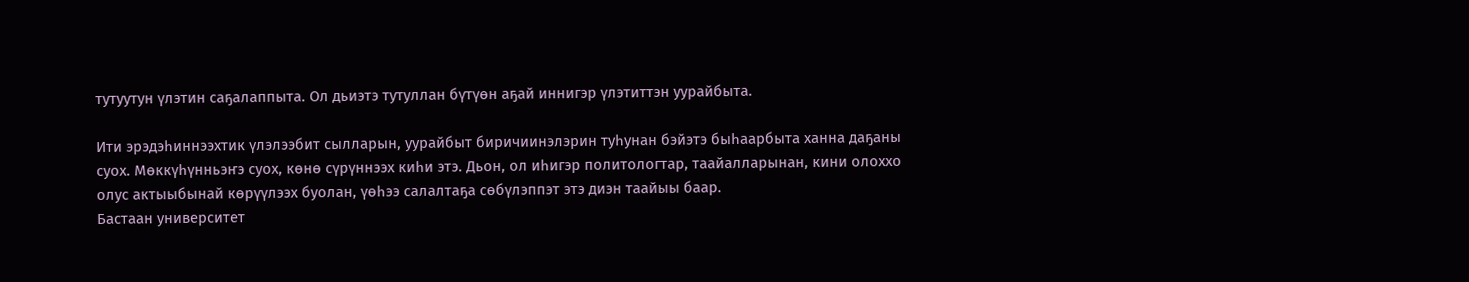тутуутун үлэтин саҕалаппыта. Ол дьиэтэ тутуллан бүтүөн аҕай иннигэр үлэтиттэн уурайбыта.

Ити эрэдэһиннээхтик үлэлээбит сылларын, уурайбыт биричиинэлэрин туһунан бэйэтэ быһаарбыта ханна даҕаны суох. Мөккүһүнньэҥэ суох, көнө сүрүннээх киһи этэ. Дьон, ол иһигэр политологтар, таайалларынан, кини олоххо олус актыыбынай көрүүлээх буолан, үөһээ салалтаҕа сөбүлэппэт этэ диэн таайыы баар.
Бастаан университет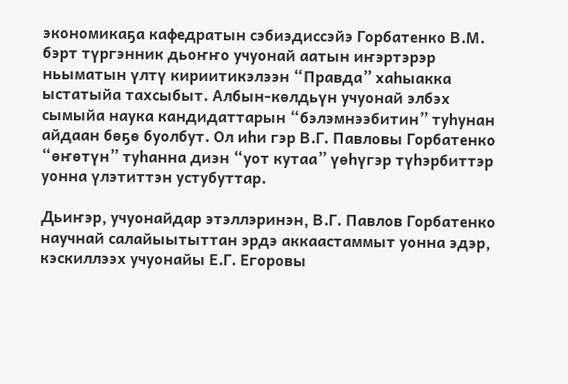экономикаҕа кафедратын сэбиэдиссэйэ Горбатенко В.М. бэрт түргэнник дьоҥҥо учуонай аатын иҥэртэрэр ньыматын үлтү кириитикэлээн “Правда” хаһыакка ыстатыйа тахсыбыт. Албын-көлдьүн учуонай элбэх сымыйа наука кандидаттарын “бэлэмнээбитин” туһунан айдаан бөҕө буолбут. Ол иһи гэр В.Г. Павловы Горбатенко “өҥөтүн” туһанна диэн “уот кутаа” үөһүгэр түһэрбиттэр уонна үлэтиттэн устубуттар.

Дьиҥэр, учуонайдар этэллэринэн, В.Г. Павлов Горбатенко научнай салайыытыттан эрдэ аккаастаммыт уонна эдэр, кэскиллээх учуонайы Е.Г. Егоровы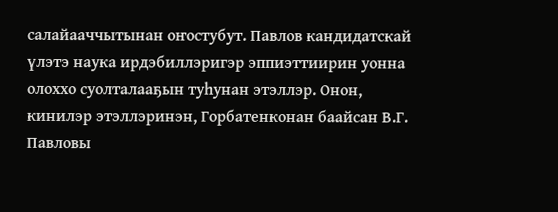салайааччытынан оҥостубут. Павлов кандидатскай үлэтэ наука ирдэбиллэригэр эппиэттиирин уонна олоххо суолталааҕын туһунан этэллэр. Онон, кинилэр этэллэринэн, Горбатенконан баайсан В.Г. Павловы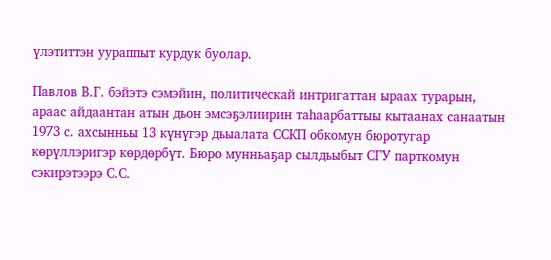үлэтиттэн уураппыт курдук буолар.

Павлов В.Г. бэйэтэ сэмэйин, политическай интригаттан ыраах турарын, араас айдаантан атын дьон эмсэҕэлиирин таһаарбаттыы кытаанах санаатын 1973 с. ахсынньы 13 күнүгэр дьыалата ССКП обкомун бюротугар көрүллэригэр көрдөрбүт. Бюро мунньаҕар сылдьыбыт СГУ парткомун сэкирэтээрэ С.С.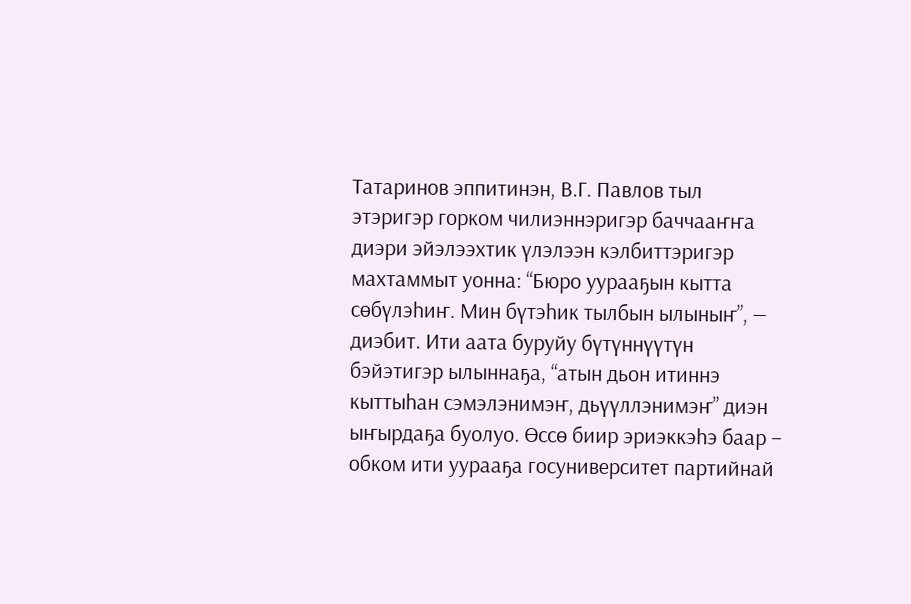Татаринов эппитинэн, В.Г. Павлов тыл этэригэр горком чилиэннэригэр баччааҥҥа диэри эйэлээхтик үлэлээн кэлбиттэригэр махтаммыт уонна: “Бюро уурааҕын кытта сөбүлэһиҥ. Мин бүтэһик тылбын ылыныҥ”, — диэбит. Ити аата буруйу бүтүннүүтүн бэйэтигэр ылыннаҕа, “атын дьон итиннэ кыттыһан сэмэлэнимэҥ, дьүүллэнимэҥ” диэн ыҥырдаҕа буолуо. Өссө биир эриэккэһэ баар – обком ити уурааҕа госуниверситет партийнай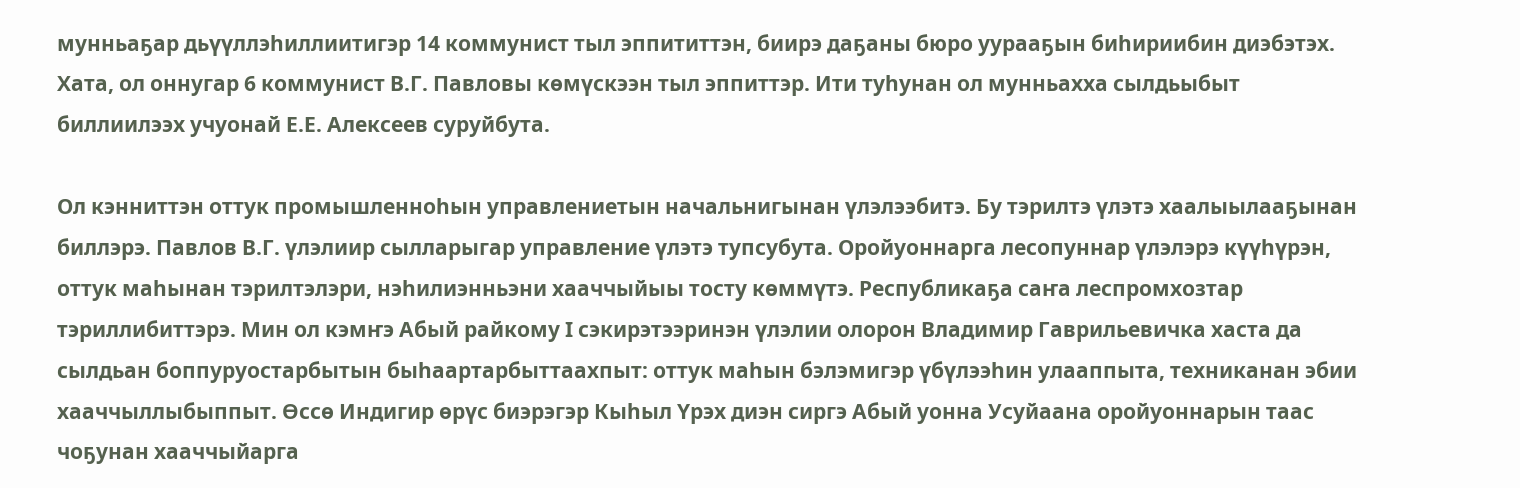мунньаҕар дьүүллэһиллиитигэр 14 коммунист тыл эппититтэн, биирэ даҕаны бюро уурааҕын биһириибин диэбэтэх. Хата, ол оннугар 6 коммунист В.Г. Павловы көмүскээн тыл эппиттэр. Ити туһунан ол мунньахха сылдьыбыт биллиилээх учуонай Е.Е. Алексеев суруйбута.

Ол кэнниттэн оттук промышленноһын управлениетын начальнигынан үлэлээбитэ. Бу тэрилтэ үлэтэ хаалыылааҕынан биллэрэ. Павлов В.Г. үлэлиир сылларыгар управление үлэтэ тупсубута. Оройуоннарга лесопуннар үлэлэрэ күүһүрэн, оттук маһынан тэрилтэлэри, нэһилиэнньэни хааччыйыы тосту көммүтэ. Республикаҕа саҥа леспромхозтар тэриллибиттэрэ. Мин ол кэмҥэ Абый райкому I сэкирэтээринэн үлэлии олорон Владимир Гаврильевичка хаста да сылдьан боппуруостарбытын быһаартарбыттаахпыт: оттук маһын бэлэмигэр үбүлээһин улааппыта, техниканан эбии хааччыллыбыппыт. Өссө Индигир өрүс биэрэгэр Кыһыл Үрэх диэн сиргэ Абый уонна Усуйаана оройуоннарын таас чоҕунан хааччыйарга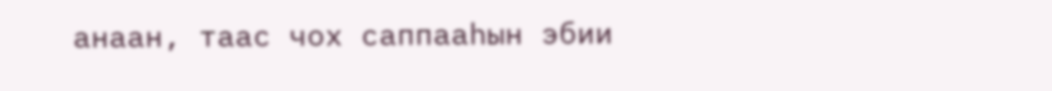анаан, таас чох саппааһын эбии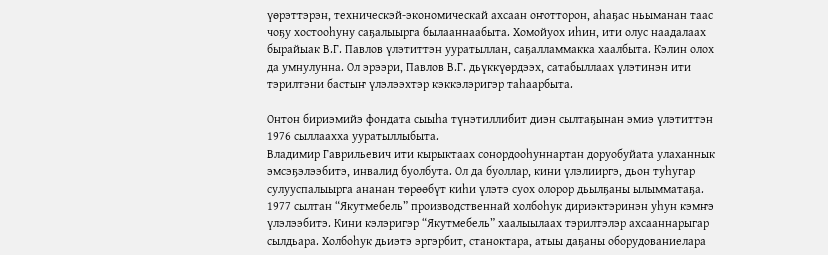үөрэттэрэн, техническэй-экономическай ахсаан оҥотторон, аһаҕас ньыманан таас чоҕу хостооһуну саҕалыырга былааннаабыта. Хомойуох иһин, ити олус наадалаах бырайыак В.Г. Павлов үлэтиттэн ууратыллан, саҕалламмакка хаалбыта. Кэлин олох да умнулунна. Ол эрээри, Павлов В.Г. дьүккүөрдээх, сатабыллаах үлэтинэн ити тэрилтэни бастыҥ үлэлээхтэр кэккэлэригэр таһаарбыта.

Онтон бириэмийэ фондата сыыһа түнэтиллибит диэн сылтаҕынан эмиэ үлэтиттэн 1976 сыллаахха ууратыллыбыта.
Владимир Гаврильевич ити кырыктаах сонордооһуннартан доруобуйата улаханнык эмсэҕэлээбитэ, инвалид буолбута. Ол да буоллар, кини үлэлииргэ, дьон туһугар сулууспалыырга ананан төрөөбүт киһи үлэтэ суох олорор дьылҕаны ылымматаҕа. 1977 сылтан “Якутмебель” производственнай холбоһук дириэктэринэн уһун кэмҥэ үлэлээбитэ. Кини кэлэригэр “Якутмебель” хаалыылаах тэрилтэлэр ахсааннарыгар сылдьара. Холбоһук дьиэтэ эргэрбит, станоктара, атыы даҕаны оборудованиелара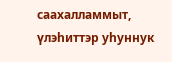саахалламмыт, үлэһиттэр уһуннук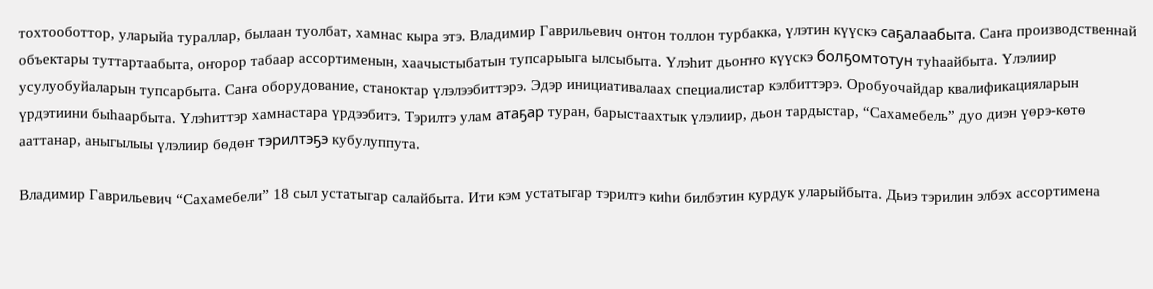тохтооботтор, уларыйа тураллар, былаан туолбат, хамнас кыра этэ. Владимир Гаврильевич онтон толлон турбакка, үлэтин күүскэ саҕалаабыта. Саҥа производственнай объектары туттартаабыта, оҥорор табаар ассортименын, хаачыстыбатын тупсарыыга ылсыбыта. Үлэһит дьоҥҥо күүскэ болҕомтотун туһаайбыта. Үлэлиир усулуобуйаларын тупсарбыта. Саҥа оборудование, станоктар үлэлээбиттэрэ. Эдэр инициативалаах специалистар кэлбиттэрэ. Оробуочайдар квалификацияларын үрдэтиини быһаарбыта. Үлэһиттэр хамнастара үрдээбитэ. Тэрилтэ улам атаҕар туран, барыстаахтык үлэлиир, дьон тардыстар, “Сахамебель” дуо диэн үөрэ-көтө ааттанар, аныгылыы үлэлиир бөдөҥ тэрилтэҕэ кубулуппута.

Владимир Гаврильевич “Сахамебели” 18 сыл устатыгар салайбыта. Ити кэм устатыгар тэрилтэ киһи билбэтин курдук уларыйбыта. Дьиэ тэрилин элбэх ассортимена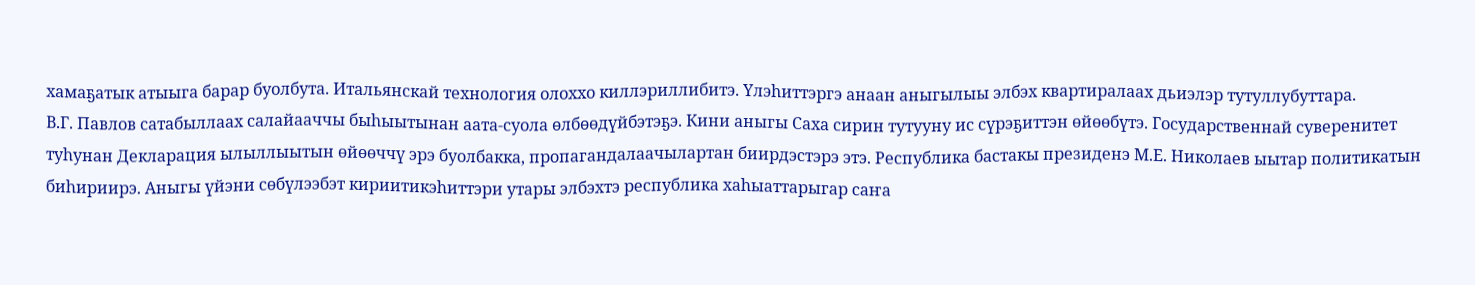хамаҕатык атыыга барар буолбута. Итальянскай технология олоххо киллэриллибитэ. Үлэһиттэргэ анаан аныгылыы элбэх квартиралаах дьиэлэр тутуллубуттара.
В.Г. Павлов сатабыллаах салайааччы быһыытынан аата-суола өлбөөдүйбэтэҕэ. Кини аныгы Саха сирин тутууну ис сүрэҕиттэн өйөөбүтэ. Государственнай суверенитет туһунан Декларация ылыллыытын өйөөччү эрэ буолбакка, пропагандалаачылартан биирдэстэрэ этэ. Республика бастакы президенэ М.Е. Николаев ыытар политикатын биһириирэ. Аныгы үйэни сөбүлээбэт кириитикэһиттэри утары элбэхтэ республика хаһыаттарыгар саҥа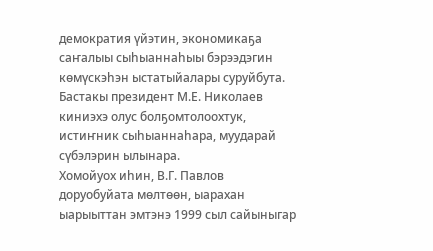демократия үйэтин, экономикаҕа саҥалыы сыһыаннаһыы бэрээдэгин көмүскэһэн ыстатыйалары суруйбута. Бастакы президент М.Е. Николаев киниэхэ олус болҕомтолоохтук, истиҥник сыһыаннаһара, муударай сүбэлэрин ылынара.
Хомойуох иһин, В.Г. Павлов доруобуйата мөлтөөн, ыарахан ыарыыттан эмтэнэ 1999 сыл сайыныгар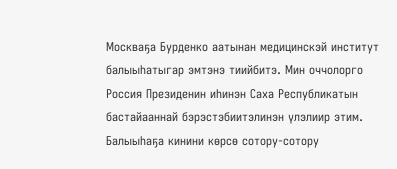Москваҕа Бурденко аатынан медицинскэй институт балыыһатыгар эмтэнэ тиийбитэ. Мин оччолорго Россия Президенин иһинэн Саха Республикатын бастайааннай бэрэстэбиитэлинэн үлэлиир этим. Балыыһаҕа кинини көрсө сотору-сотору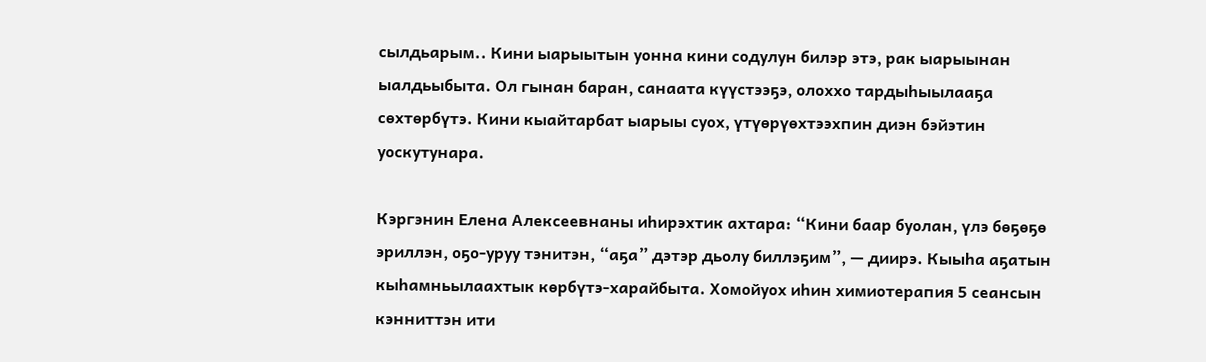сылдьарым.. Кини ыарыытын уонна кини содулун билэр этэ, рак ыарыынан ыалдьыбыта. Ол гынан баран, санаата күүстээҕэ, олоххо тардыһыылааҕа сөхтөрбүтэ. Кини кыайтарбат ыарыы суох, үтүөрүөхтээхпин диэн бэйэтин уоскутунара.

Кэргэнин Елена Алексеевнаны иһирэхтик ахтара: “Кини баар буолан, үлэ бөҕөҕө эриллэн, оҕо-уруу тэнитэн, “аҕа” дэтэр дьолу биллэҕим”, — диирэ. Кыыһа аҕатын кыһамньылаахтык көрбүтэ-харайбыта. Хомойуох иһин химиотерапия 5 сеансын кэнниттэн ити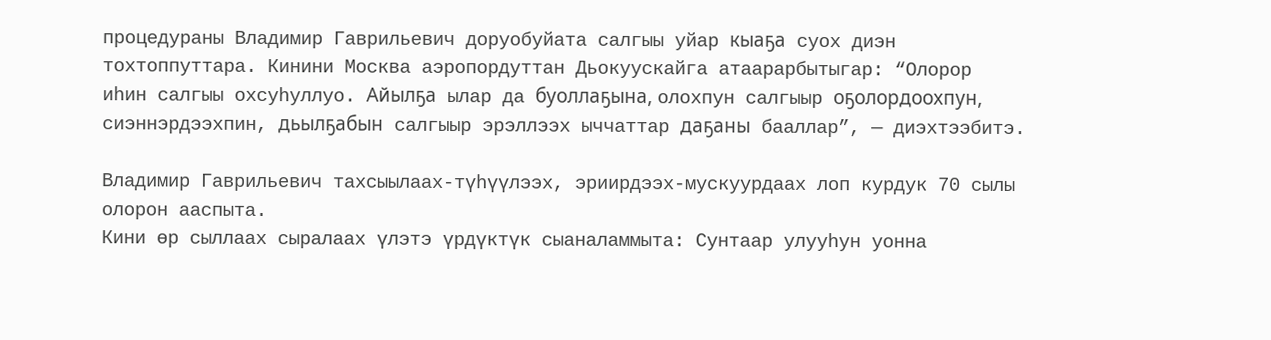процедураны Владимир Гаврильевич доруобуйата салгыы уйар кыаҕа суох диэн тохтоппуттара. Кинини Москва аэропордуттан Дьокуускайга атаарарбытыгар: “Олорор иһин салгыы охсуһуллуо. Айылҕа ылар да буоллаҕына, олохпун салгыыр оҕолордоохпун, сиэннэрдээхпин, дьылҕабын салгыыр эрэллээх ыччаттар даҕаны бааллар”, — диэхтээбитэ.

Владимир Гаврильевич тахсыылаах-түһүүлээх, эриирдээх-мускуурдаах лоп курдук 70 сылы олорон ааспыта.
Кини өр сыллаах сыралаах үлэтэ үрдүктүк сыаналаммыта: Сунтаар улууһун уонна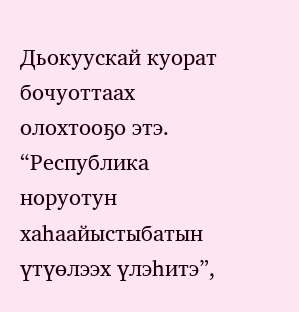Дьокуускай куорат бочуоттаах олохтооҕо этэ. “Республика норуотун хаһаайыстыбатын үтүөлээх үлэһитэ”,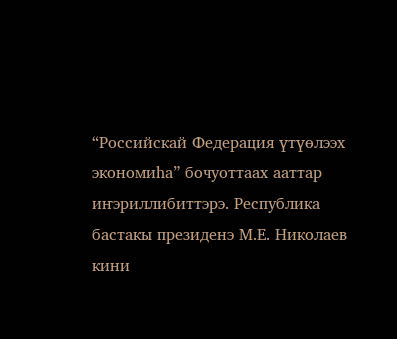“Российскай Федерация үтүөлээх экономиһа” бочуоттаах ааттар иҥэриллибиттэрэ. Республика бастакы президенэ М.Е. Николаев кини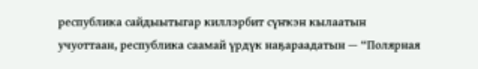республика сайдыытыгар киллэрбит сүҥкэн кылаатын учуоттаан, республика саамай үрдүк наҕараадатын — “Полярная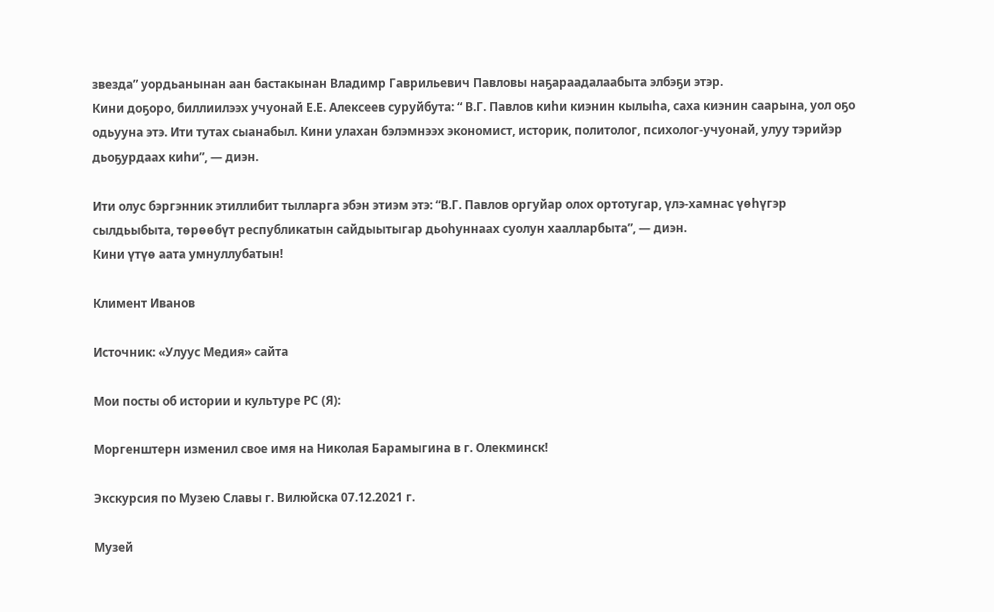звезда” уордьанынан аан бастакынан Владимр Гаврильевич Павловы наҕараадалаабыта элбэҕи этэр.
Кини доҕоро, биллиилээх учуонай Е.Е. Алексеев суруйбута: “ В.Г. Павлов киһи киэнин кылыһа, саха киэнин саарына, уол оҕо одьууна этэ. Ити тутах сыанабыл. Кини улахан бэлэмнээх экономист, историк, политолог, психолог-учуонай, улуу тэрийэр дьоҕурдаах киһи”, — диэн.

Ити олус бэргэнник этиллибит тылларга эбэн этиэм этэ: “В.Г. Павлов оргуйар олох ортотугар, үлэ-хамнас үөһүгэр сылдьыбыта, төрөөбүт республикатын сайдыытыгар дьоһуннаах суолун хаалларбыта”, — диэн.
Кини үтүө аата умнуллубатын!

Климент Иванов

Источник: «Улуус Медия» сайта

Мои посты об истории и культуре РС (Я):

Моргенштерн изменил свое имя на Николая Барамыгина в г. Олекминск!

Экскурсия по Музею Славы г. Вилюйска 07.12.2021 г.

Музей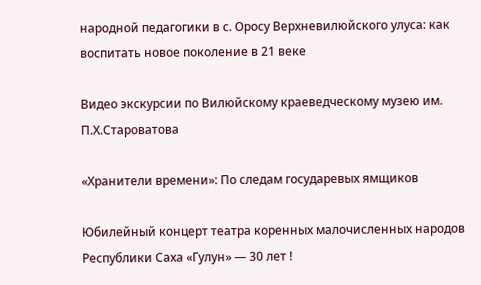народной педагогики в с. Оросу Верхневилюйского улуса: как воспитать новое поколение в 21 веке

Видео экскурсии по Вилюйскому краеведческому музею им. П.Х.Староватова

«Хранители времени»: По следам государевых ямщиков

Юбилейный концерт театра коренных малочисленных народов Республики Саха «Гулун» — 30 лет !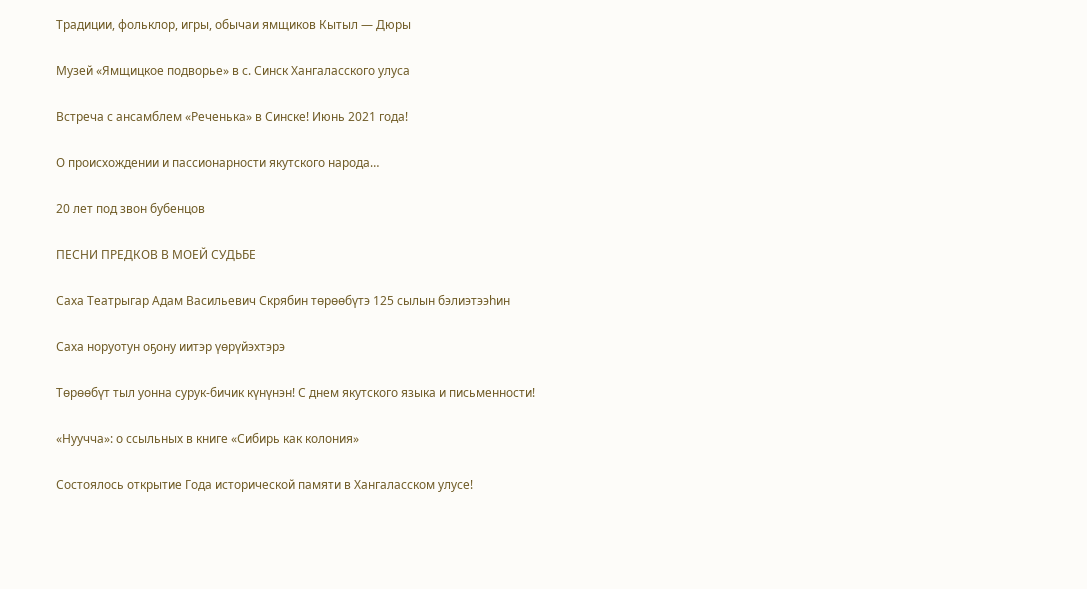Традиции, фольклор, игры, обычаи ямщиков Кытыл — Дюры

Музей «Ямщицкое подворье» в с. Синск Хангаласского улуса

Встреча с ансамблем «Реченька» в Синске! Июнь 2021 года!

О происхождении и пассионарности якутского народа…

20 лет под звон бубенцов

ПЕСНИ ПРЕДКОВ В МОЕЙ СУДЬБЕ

Саха Театрыгар Адам Васильевич Скрябин төрөөбүтэ 125 сылын бэлиэтээһин

Саха норуотун оҕону иитэр үөрүйэхтэрэ

Төрөөбүт тыл уонна сурук-бичик күнүнэн! С днем якутского языка и письменности!

«Нуучча»: о ссыльных в книге «Сибирь как колония»

Состоялось открытие Года исторической памяти в Хангаласском улусе!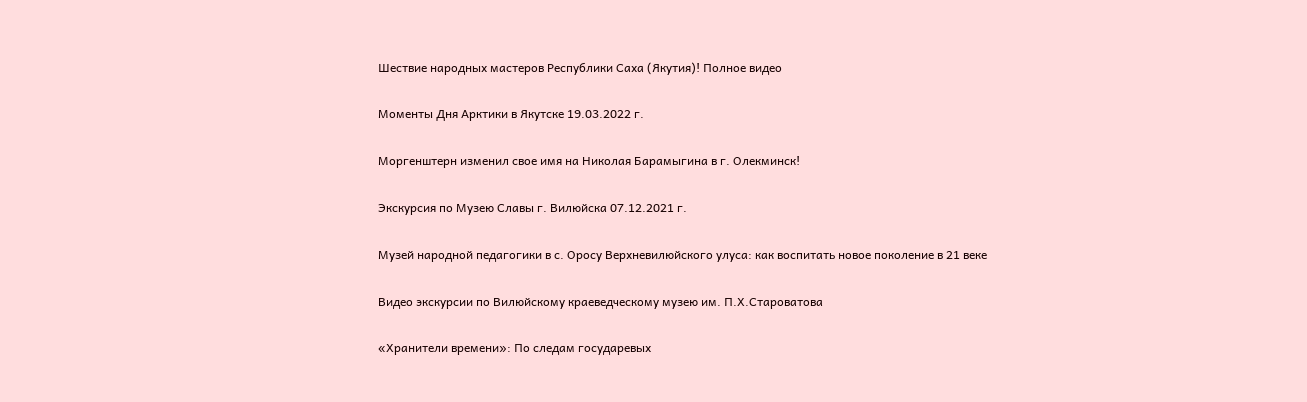Шествие народных мастеров Республики Саха (Якутия)! Полное видео

Моменты Дня Арктики в Якутске 19.03.2022 г.

Моргенштерн изменил свое имя на Николая Барамыгина в г. Олекминск!

Экскурсия по Музею Славы г. Вилюйска 07.12.2021 г.

Музей народной педагогики в с. Оросу Верхневилюйского улуса: как воспитать новое поколение в 21 веке

Видео экскурсии по Вилюйскому краеведческому музею им. П.Х.Староватова

«Хранители времени»: По следам государевых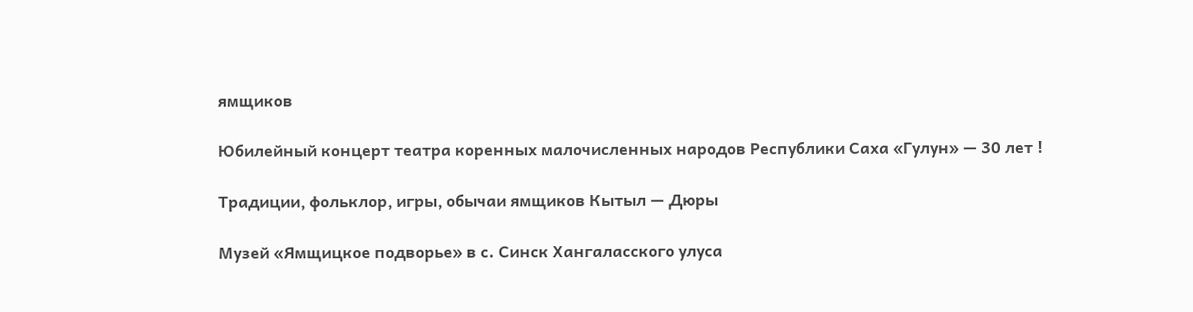ямщиков

Юбилейный концерт театра коренных малочисленных народов Республики Саха «Гулун» — 30 лет !

Традиции, фольклор, игры, обычаи ямщиков Кытыл — Дюры

Музей «Ямщицкое подворье» в с. Синск Хангаласского улуса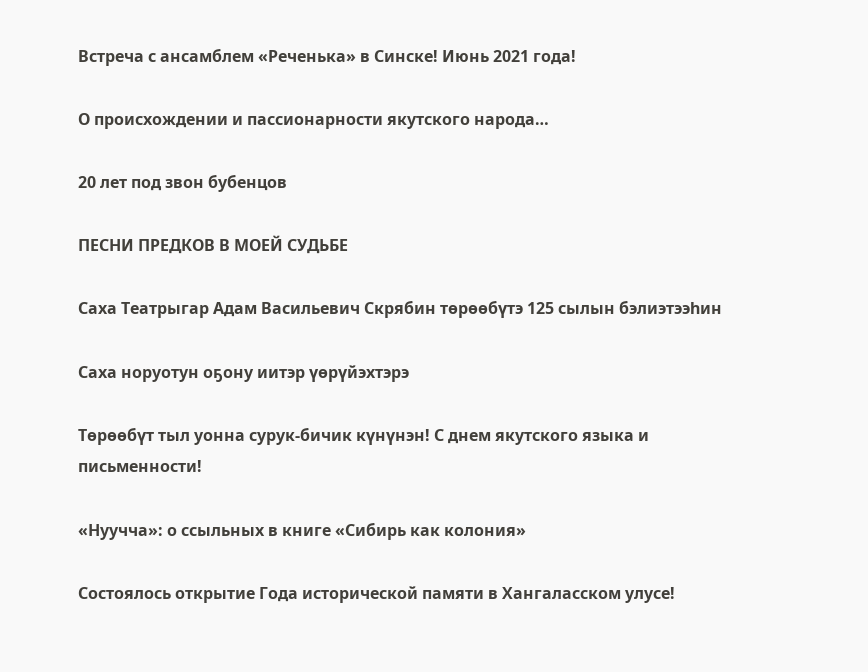Встреча с ансамблем «Реченька» в Синске! Июнь 2021 года!

О происхождении и пассионарности якутского народа…

20 лет под звон бубенцов

ПЕСНИ ПРЕДКОВ В МОЕЙ СУДЬБЕ

Саха Театрыгар Адам Васильевич Скрябин төрөөбүтэ 125 сылын бэлиэтээһин

Саха норуотун оҕону иитэр үөрүйэхтэрэ

Төрөөбүт тыл уонна сурук-бичик күнүнэн! С днем якутского языка и письменности!

«Нуучча»: о ссыльных в книге «Сибирь как колония»

Состоялось открытие Года исторической памяти в Хангаласском улусе!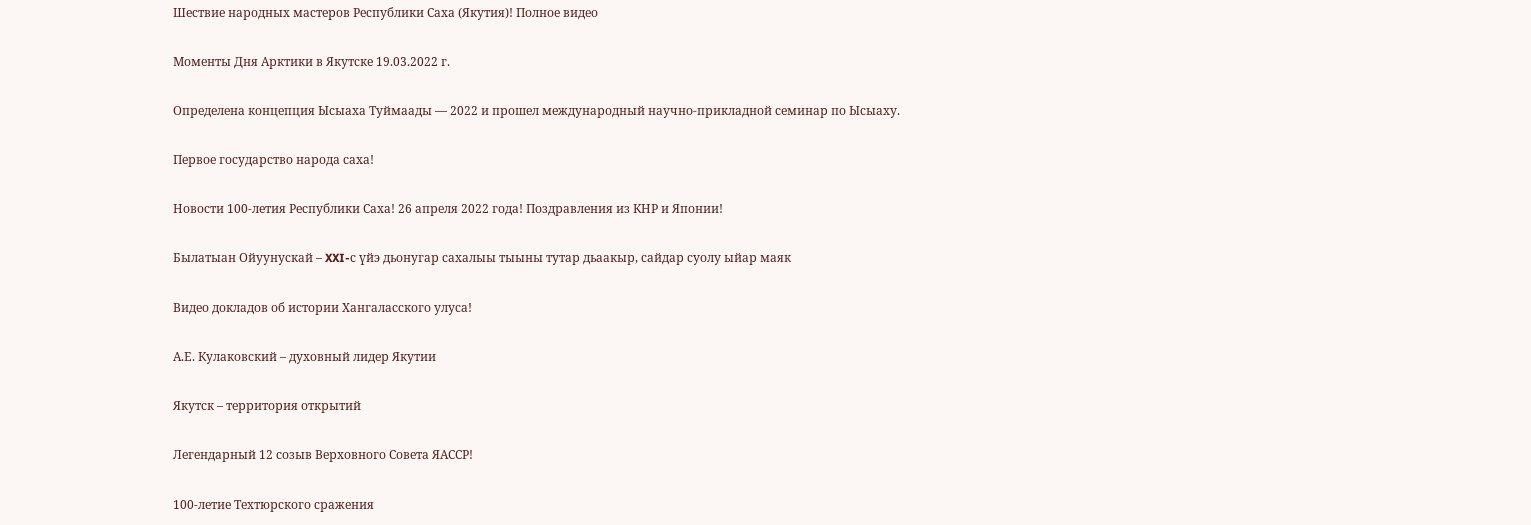Шествие народных мастеров Республики Саха (Якутия)! Полное видео

Моменты Дня Арктики в Якутске 19.03.2022 г.

Определена концепция Ысыаха Туймаады — 2022 и прошел международный научно-прикладной семинар по Ысыаху.

Первое государство народа саха!

Новости 100-летия Республики Саха! 26 апреля 2022 года! Поздравления из КНР и Японии!

Былатыан Ойуунускай – XXI-с үйэ дьонугар сахалыы тыыны тутар дьаакыр, сайдар суолу ыйар маяк

Видео докладов об истории Хангаласского улуса!

А.Е. Кулаковский – духовный лидер Якутии

Якутск – территория открытий

Легендарный 12 созыв Верховного Совета ЯАССР!

100-летие Техтюрского сражения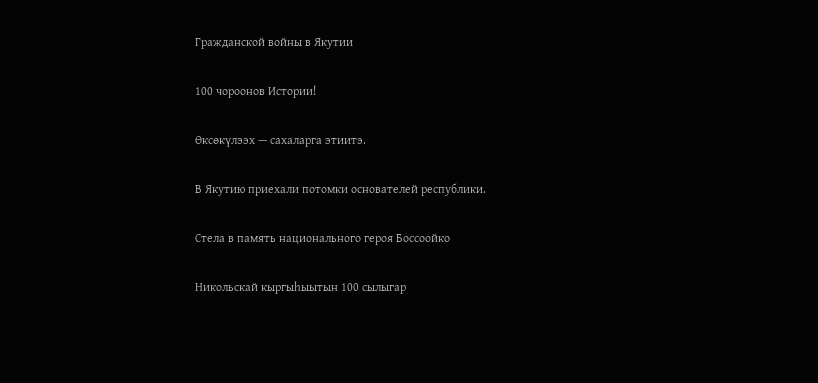Гражданской войны в Якутии

100 чороонов Истории!

Өксөкүлээх — сахаларга этиитэ.

В Якутию приехали потомки основателей республики.

Стела в память национального героя Боссоойко

Никольскай кыргыһыытын 100 сылыгар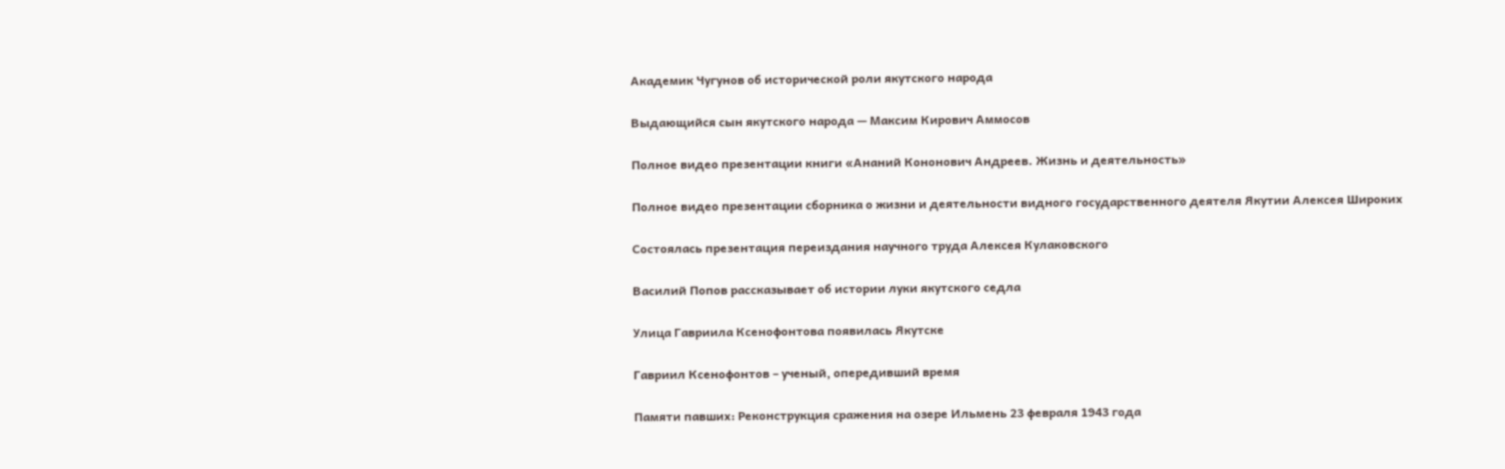Академик Чугунов об исторической роли якутского народа

Выдающийся сын якутского народа — Максим Кирович Аммосов

Полное видео презентации книги «Ананий Кононович Андреев. Жизнь и деятельность»

Полное видео презентации сборника о жизни и деятельности видного государственного деятеля Якутии Алексея Широких

Состоялась презентация переиздания научного труда Алексея Кулаковского

Василий Попов рассказывает об истории луки якутского седла

Улица Гавриила Ксенофонтова появилась Якутске

Гавриил Ксенофонтов – ученый, опередивший время

Памяти павших: Реконструкция сражения на озере Ильмень 23 февраля 1943 года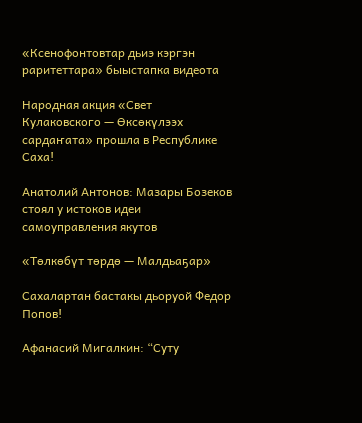«Ксенофонтовтар дьиэ кэргэн раритеттара» быыстапка видеота

Народная акция «Свет Кулаковского — Өксөкүлээх сардаҥата» прошла в Республике Саха!

Анатолий Антонов: Мазары Бозеков стоял у истоков идеи самоуправления якутов

«Төлкөбүт төрдө — Малдьаҕар»

Сахалартан бастакы дьоруой Федор Попов!

Афанасий Мигалкин: “Суту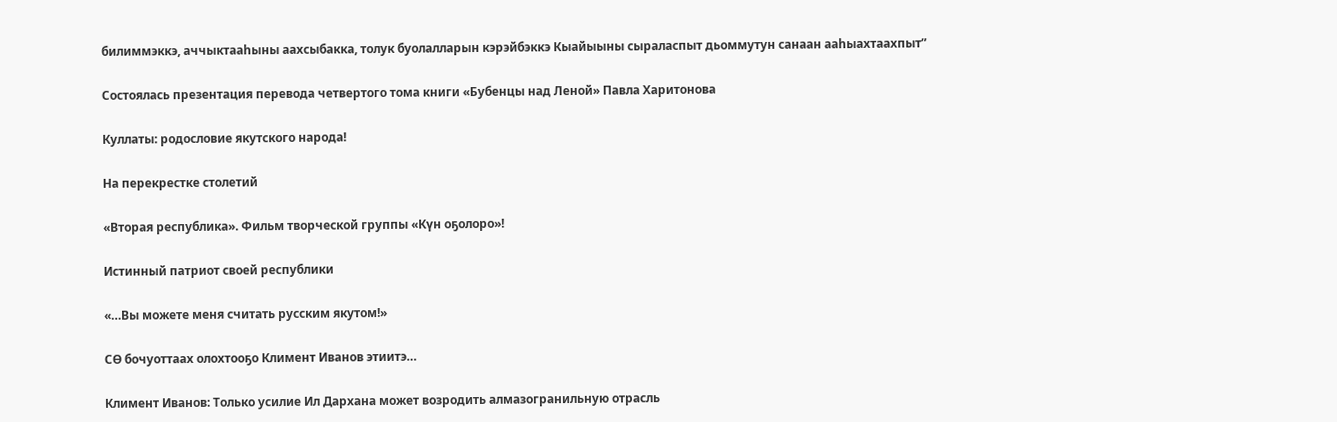билиммэккэ, аччыктааһыны аахсыбакка, толук буолалларын кэрэйбэккэ Кыайыыны сыраласпыт дьоммутун санаан ааһыахтаахпыт”

Состоялась презентация перевода четвертого тома книги «Бубенцы над Леной» Павла Харитонова

Куллаты: родословие якутского народа!

На перекрестке столетий

«Вторая республика». Фильм творческой группы «Күн оҕолоро»!

Истинный патриот своей республики

«…Вы можете меня считать русским якутом!»

СӨ бочуоттаах олохтооҕо Климент Иванов этиитэ…

Климент Иванов: Только усилие Ил Дархана может возродить алмазогранильную отрасль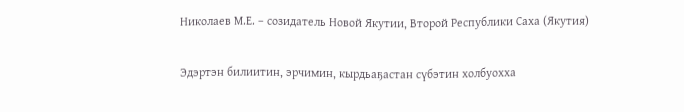Николаев М.Е. – созидатель Новой Якутии, Второй Республики Саха (Якутия)

Эдэртэн билиитин, эрчимин, кырдьаҕастан сүбэтин холбуохха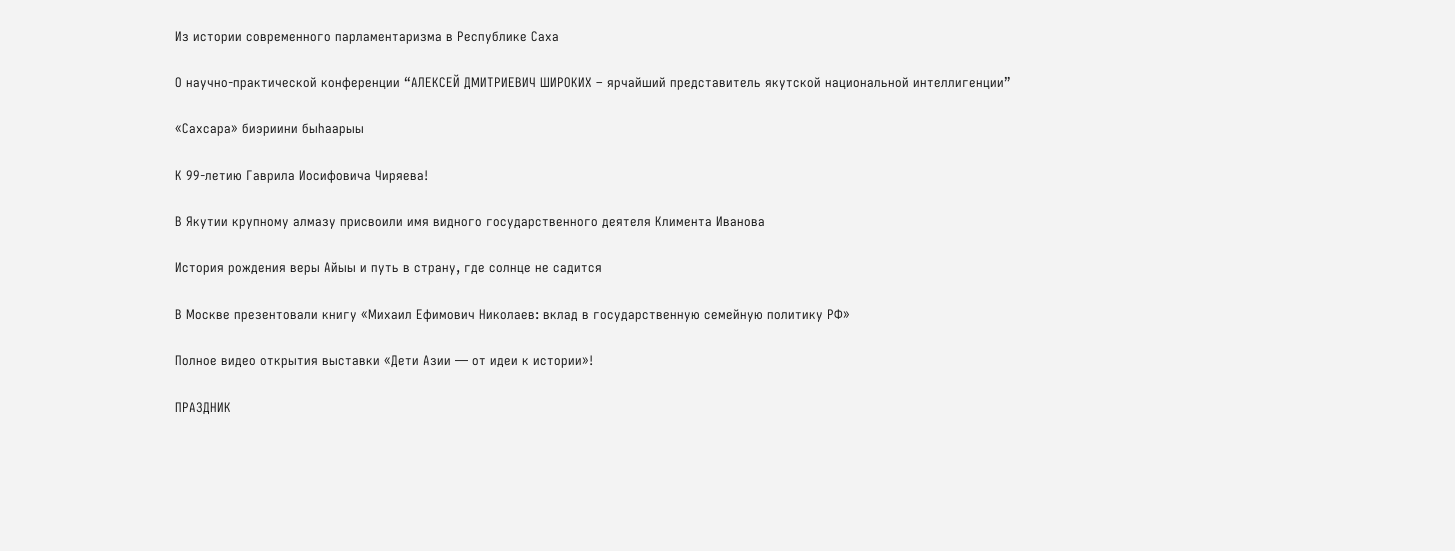Из истории современного парламентаризма в Республике Саха

О научно-практической конференции “АЛЕКСЕЙ ДМИТРИЕВИЧ ШИРОКИХ – ярчайший представитель якутской национальной интеллигенции”

«Сахсара» биэриини быһаарыы

К 99-летию Гаврила Иосифовича Чиряева!

В Якутии крупному алмазу присвоили имя видного государственного деятеля Климента Иванова

История рождения веры Айыы и путь в страну, где солнце не садится

В Москве презентовали книгу «Михаил Ефимович Николаев: вклад в государственную семейную политику РФ»

Полное видео открытия выставки «Дети Азии — от идеи к истории»!

ПРАЗДНИК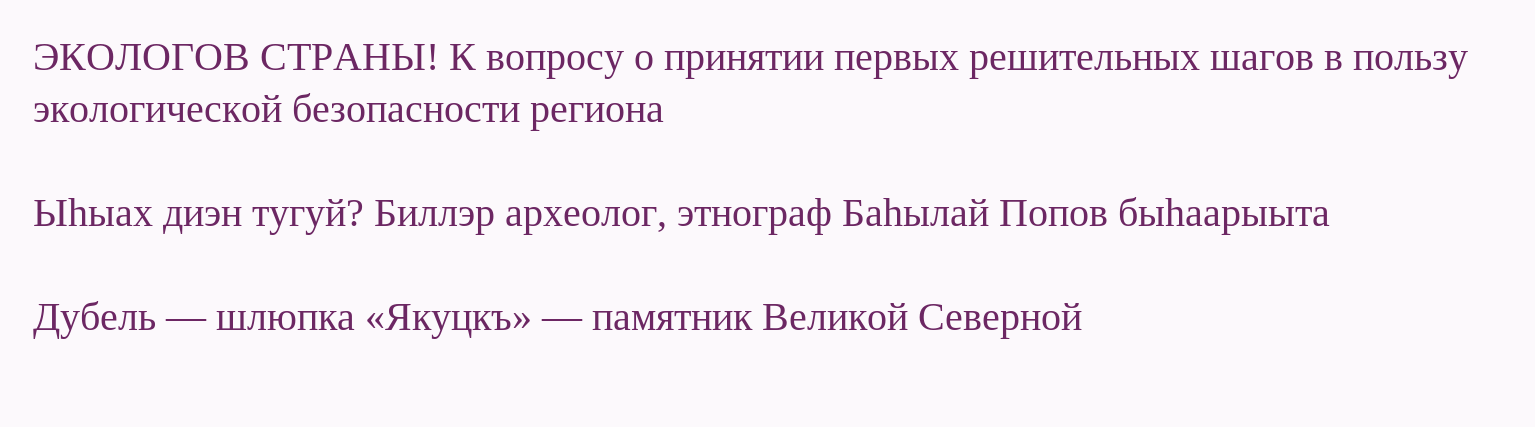ЭКОЛОГОВ СТРАНЫ! К вопросу о принятии первых решительных шагов в пользу экологической безопасности региона

Ыһыах диэн тугуй? Биллэр археолог, этнограф Баһылай Попов быһаарыыта

Дубель — шлюпка «Якуцкъ» — памятник Великой Северной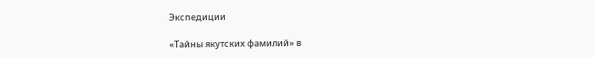Экспедиции

«Тайны якутских фамилий» в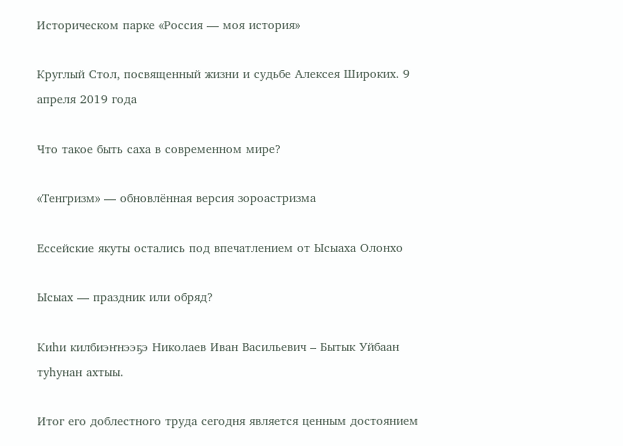Историческом парке «Россия — моя история»

Круглый Стол, посвященный жизни и судьбе Алексея Широких. 9 апреля 2019 года

Что такое быть саха в современном мире?

«Тенгризм» — обновлённая версия зороастризма

Ессейские якуты остались под впечатлением от Ысыаха Олонхо

Ысыах — праздник или обряд?

Киһи килбиэҥнээҕэ Николаев Иван Васильевич – Бытык Уйбаан туһунан ахтыы.

Итог его доблестного труда сегодня является ценным достоянием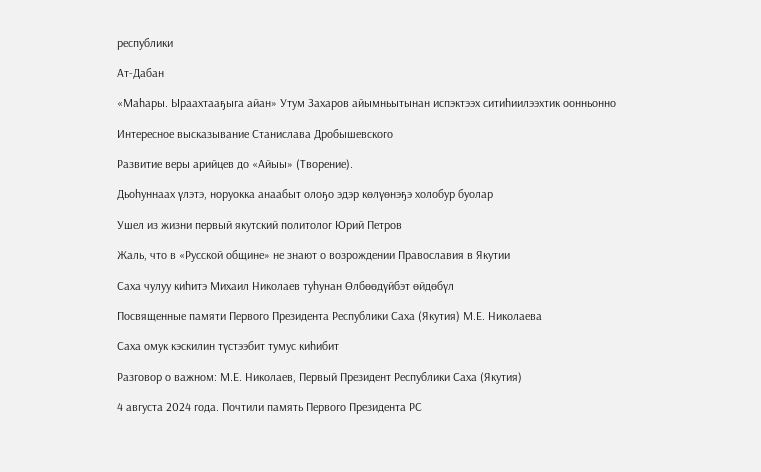республики

Ат-Дабан

«Маһары. Ыраахтааҕыга айан» Утум Захаров айымньытынан испэктээх ситиһиилээхтик оонньонно

Интересное высказывание Станислава Дробышевского

Развитие веры арийцев до «Айыы» (Творение).

Дьоһуннаах үлэтэ, норуокка анаабыт олоҕо эдэр көлүөнэҕэ холобур буолар

Ушел из жизни первый якутский политолог Юрий Петров

Жаль, что в «Русской общине» не знают о возрождении Православия в Якутии

Саха чулуу киһитэ Михаил Николаев туһунан Өлбөөдүйбэт өйдөбүл

Посвященные памяти Первого Президента Республики Саха (Якутия) М.Е. Николаева

Саха омук кэскилин түстээбит тумус киһибит

Разговор о важном: М.Е. Николаев, Первый Президент Республики Саха (Якутия)

4 августа 2024 года. Почтили память Первого Президента РС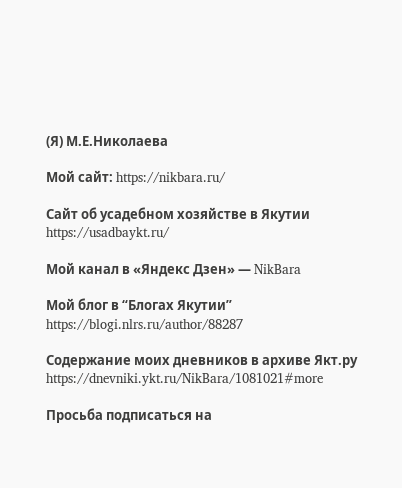(Я) М.Е.Николаева

Мой сайт: https://nikbara.ru/

Сайт об усадебном хозяйстве в Якутии https://usadbaykt.ru/

Мой канал в «Яндекс Дзен» — NikBara

Мой блог в “Блогах Якутии” https://blogi.nlrs.ru/author/88287

Содержание моих дневников в архиве Якт.ру https://dnevniki.ykt.ru/NikBara/1081021#more

Просьба подписаться на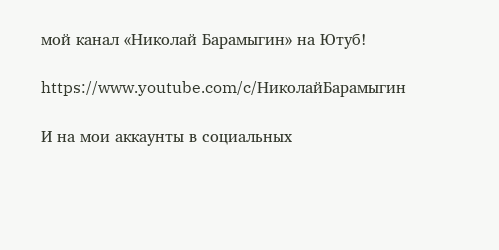мой канал «Николай Барамыгин» на Ютуб!

https://www.youtube.com/c/НиколайБарамыгин

И на мои аккаунты в социальных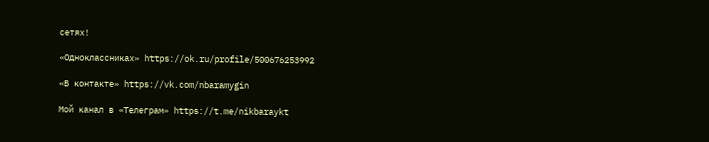сетях!

«Одноклассниках» https://ok.ru/profile/500676253992

«В контакте» https://vk.com/nbaramygin

Мой канал в «Телеграм» https://t.me/nikbaraykt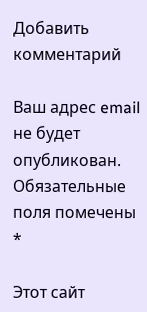Добавить комментарий

Ваш адрес email не будет опубликован. Обязательные поля помечены *

Этот сайт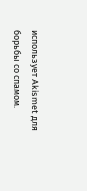использует Akismet для борьбы со спамом.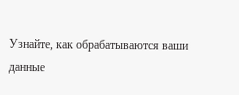Узнайте, как обрабатываются ваши данные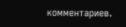комментариев.